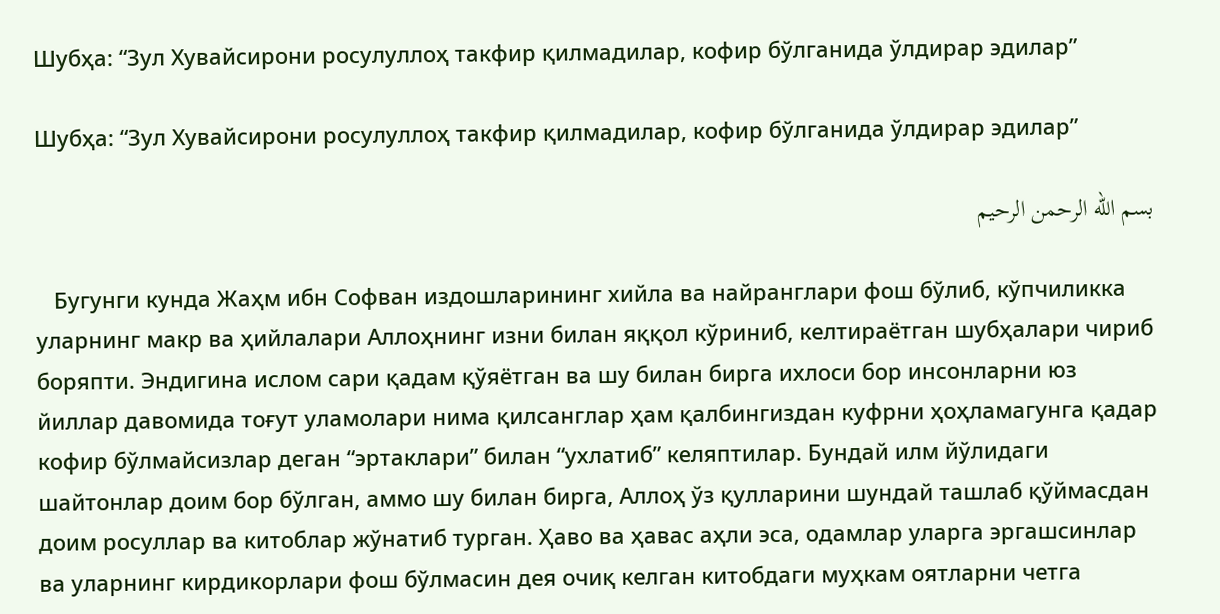Шубҳа: “Зул Хувайсирони росулуллоҳ такфир қилмадилар, кофир бўлганида ўлдирар эдилар”

Шубҳа: “Зул Хувайсирони росулуллоҳ такфир қилмадилар, кофир бўлганида ўлдирар эдилар”

بسم الله الرحمن الرحيم

   Бугунги кунда Жаҳм ибн Софван издошларининг хийла ва найранглари фош бўлиб, кўпчиликка уларнинг макр ва ҳийлалари Аллоҳнинг изни билан яққол кўриниб, келтираётган шубҳалари чириб боряпти. Эндигина ислом сари қадам қўяётган ва шу билан бирга ихлоси бор инсонларни юз йиллар давомида тоғут уламолари нима қилсанглар ҳам қалбингиздан куфрни ҳоҳламагунга қадар кофир бўлмайсизлар деган “эртаклари” билан “ухлатиб” келяптилар. Бундай илм йўлидаги шайтонлар доим бор бўлган, аммо шу билан бирга, Аллоҳ ўз қулларини шундай ташлаб қўймасдан доим росуллар ва китоблар жўнатиб турган. Ҳаво ва ҳавас аҳли эса, одамлар уларга эргашсинлар ва уларнинг кирдикорлари фош бўлмасин дея очиқ келган китобдаги муҳкам оятларни четга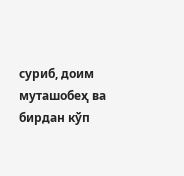суриб, доим муташобеҳ ва бирдан кўп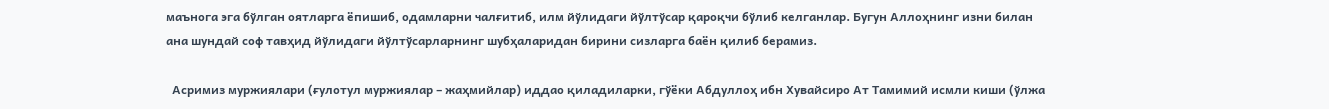маънога эга бўлган оятларга ёпишиб, одамларни чалғитиб, илм йўлидаги йўлтўсар қароқчи бўлиб келганлар. Бугун Аллоҳнинг изни билан ана шундай соф тавҳид йўлидаги йўлтўсарларнинг шубҳаларидан бирини сизларга баён қилиб берамиз.

  Асримиз муржиялари (ғулотул муржиялар – жаҳмийлар) иддао қиладиларки, гўёки Абдуллоҳ ибн Хувайсиро Ат Тамимий исмли киши (ўлжа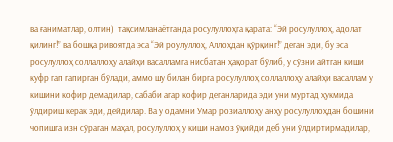ва ғаниматлар, олтин)  тақсимланаётганда росулуллоҳга қарата: “Эй росулуллоҳ, адолат қилинг!” ва бошқа ривоятда эса “Эй роулуллоҳ, Аллоҳдан қўрқинг!” деган эди, бу эса росулуллоҳ соллаллоҳу алайҳи васалламга нисбатан ҳақорат бўлиб, у сўзни айтган киши куфр гап гапирган бўлади, аммо шу билан бирга росулуллоҳ соллаллоҳу алайҳи васаллам у кишини кофир демадилар, сабаби агар кофир деганларида эди уни муртад ҳукмида ўлдириш керак эди, дейдилар. Ва у одамни Умар розиаллоҳу анҳу росулуллоҳдан бошини чопишга изн сўраган маҳал, росулуллоҳ у киши намоз ўқийди деб уни ўлдиртирмадилар,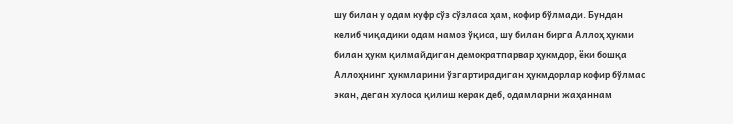шу билан у одам куфр сўз сўзласа ҳам, кофир бўлмади. Бундан келиб чиқадики одам намоз ўқиса, шу билан бирга Аллоҳ ҳукми билан ҳукм қилмайдиган демократпарвар ҳукмдор, ёки бошқа Аллоҳнинг ҳукмларини ўзгартирадиган ҳукмдорлар кофир бўлмас экан, деган хулоса қилиш керак деб, одамларни жаҳаннам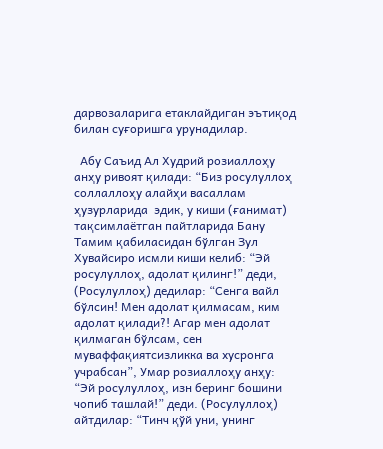дарвозаларига етаклайдиган эътиқод билан суғоришга урунадилар.

  Абу Саъид Ал Худрий розиаллоҳу анҳу ривоят қилади: “Биз росулуллоҳ соллаллоҳу алайҳи васаллам ҳузурларида  эдик, у киши (ғанимат) тақсимлаётган пайтларида Бану Тамим қабиласидан бўлган Зул Хувайсиро исмли киши келиб: “Эй росулуллоҳ, адолат қилинг!” деди, (Росулуллоҳ) дедилар: “Сенга вайл бўлсин! Мен адолат қилмасам, ким адолат қилади?! Агар мен адолат қилмаган бўлсам, сен муваффақиятсизликка ва хусронга учрабсан”, Умар розиаллоҳу анҳу: “Эй росулуллоҳ, изн беринг бошини чопиб ташлай!” деди. (Росулуллоҳ) айтдилар: “Тинч қўй уни, унинг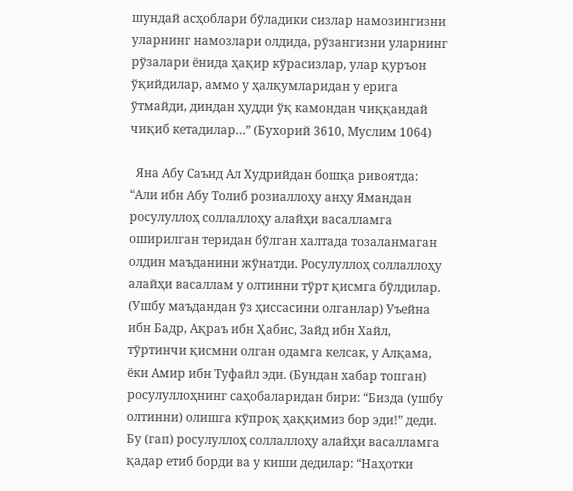шундай асҳоблари бўладики сизлар намозингизни уларнинг намозлари олдида, рўзангизни уларнинг рўзалари ёнида ҳақир кўрасизлар, улар қуръон ўқийдилар, аммо у ҳалқумларидан у ерига ўтмайди, диндан ҳудди ўқ камондан чиққандай чиқиб кетадилар…” (Бухорий 3610, Муслим 1064)

  Яна Абу Саъид Ал Худрийдан бошқа ривоятда: “Али ибн Абу Толиб розиаллоҳу анҳу Ямандан росулуллоҳ соллаллоҳу алайҳи васалламга оширилган теридан бўлган халтада тозаланмаган олдин маъданини жўнатди. Росулуллоҳ соллаллоҳу алайҳи васаллам у олтинни тўрт қисмга бўлдилар. (Ушбу маъдандан ўз ҳиссасини олганлар) Уъейна ибн Бадр, Ақраъ ибн Ҳабис, Зайд ибн Хайл, тўртинчи қисмни олган одамга келсак, у Алқама, ёки Амир ибн Туфайл эди. (Бундан хабар топган) росулуллоҳнинг саҳобаларидан бири: “Бизда (ушбу олтинни) олишга кўпроқ ҳаққимиз бор эди!” деди. Бу (гап) росулуллоҳ соллаллоҳу алайҳи васалламга қадар етиб борди ва у киши дедилар: “Наҳотки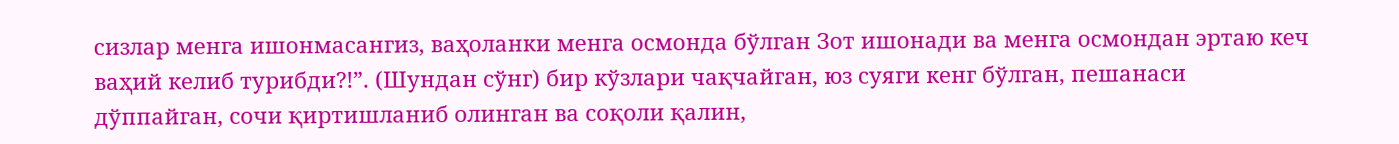сизлар менга ишонмасангиз, ваҳоланки менга осмонда бўлган Зот ишонади ва менга осмондан эртаю кеч ваҳий келиб турибди?!”. (Шундан сўнг) бир кўзлари чақчайган, юз суяги кенг бўлган, пешанаси дўппайган, сочи қиртишланиб олинган ва соқоли қалин,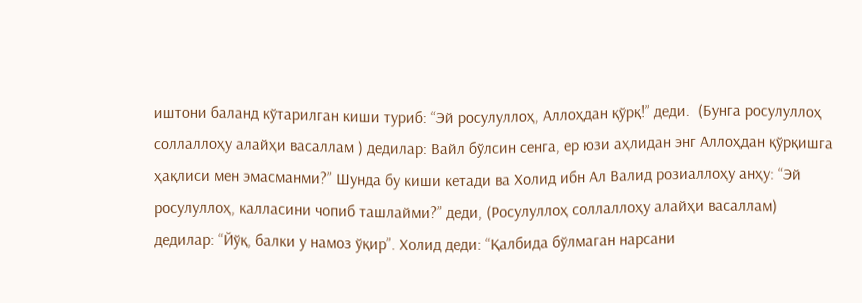иштони баланд кўтарилган киши туриб: “Эй росулуллоҳ, Аллоҳдан қўрқ!” деди.  (Бунга росулуллоҳ соллаллоҳу алайҳи васаллам ) дедилар: Вайл бўлсин сенга, ер юзи аҳлидан энг Аллоҳдан қўрқишга ҳақлиси мен эмасманми?” Шунда бу киши кетади ва Холид ибн Ал Валид розиаллоҳу анҳу: “Эй росулуллоҳ, калласини чопиб ташлайми?” деди, (Росулуллоҳ соллаллоҳу алайҳи васаллам) дедилар: “Йўқ, балки у намоз ўқир”. Холид деди: “Қалбида бўлмаган нарсани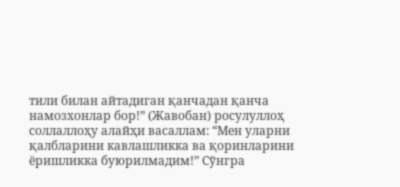тили билан айтадиган қанчадан қанча намозхонлар бор!” (Жавобан) росулуллоҳ соллаллоҳу алайҳи васаллам: “Мен уларни қалбларини кавлашликка ва қоринларини ёришликка буюрилмадим!” Сўнгра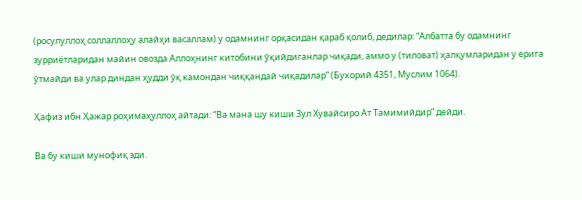(росулуллоҳ соллаллоҳу алайҳи васаллам) у одамнинг орқасидан қараб қолиб, дедилар: “Албатта бу одамнинг зурриётларидан майин овозда Аллоҳнинг китобини ўқийдиганлар чиқади, аммо у (тиловат) ҳалқумларидан у ерига ўтмайди ва улар диндан ҳудди ўқ камондан чиққандай чиқадилар” (Бухорий 4351, Муслим 1064).

Ҳафиз ибн Ҳажар роҳимаҳуллоҳ айтади: “Ва мана шу киши Зул Хувайсиро Ат Тамимийдир” дейди.

Ва бу киши мунофиқ эди.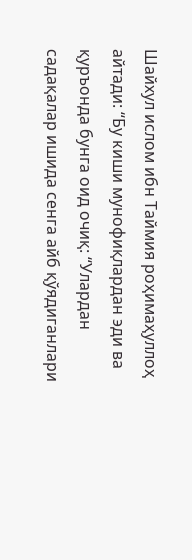Шайхул ислом ибн Таймия роҳимаҳуллоҳ айтади: “Бу киши мунофиқлардан эди ва қуръонда бунга оид очиқ: “Улардан садақалар ишида сенга айб қўядиганлари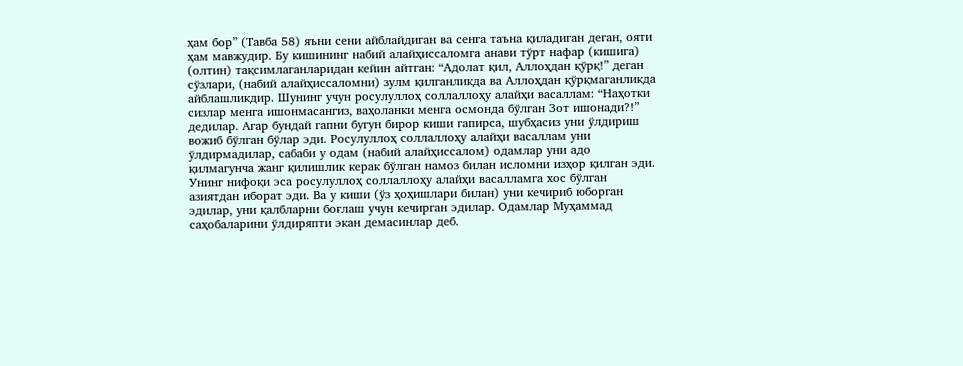ҳам бор” (Тавба 58) яъни сени айблайдиган ва сенга таъна қиладиган деган, ояти ҳам мавжудир. Бу кишининг набий алайҳиссаломга анави тўрт нафар (кишига) (олтин) тақсимлаганларидан кейин айтган: “Адолат қил, Аллоҳдан қўрқ!” деган сўзлари, (набий алайҳиссаломни) зулм қилганликда ва Аллоҳдан қўрқмаганликда айблашликдир. Шунинг учун росулуллоҳ соллаллоҳу алайҳи васаллам: “Наҳотки сизлар менга ишонмасангиз, ваҳоланки менга осмонда бўлган Зот ишонади?!” дедилар. Агар бундай гапни бугун бирор киши гапирса, шубҳасиз уни ўлдириш вожиб бўлган бўлар эди. Росулуллоҳ соллаллоҳу алайҳи васаллам уни ўлдирмадилар, сабаби у одам (набий алайҳиссалом) одамлар уни адо қилмагунча жанг қилишлик керак бўлган намоз билан исломни изҳор қилган эди. Унинг нифоқи эса росулуллоҳ соллаллоҳу алайҳи васалламга хос бўлган азиятдан иборат эди. Ва у киши (ўз ҳоҳишлари билан) уни кечириб юборган эдилар, уни қалбларни боғлаш учун кечирган эдилар. Одамлар Муҳаммад саҳобаларини ўлдиряпти экан демасинлар деб.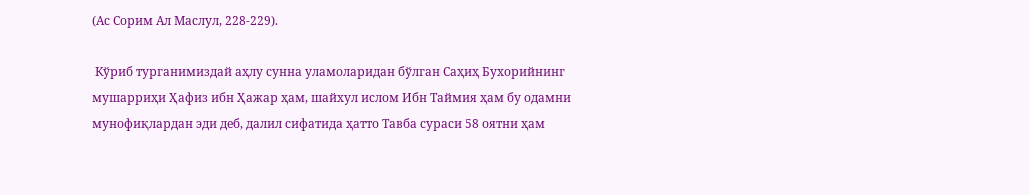(Ас Сорим Ал Маслул, 228-229).

 Кўриб турганимиздай аҳлу сунна уламоларидан бўлган Саҳиҳ Бухорийнинг мушарриҳи Ҳафиз ибн Ҳажар ҳам, шайхул ислом Ибн Таймия ҳам бу одамни мунофиқлардан эди деб, далил сифатида ҳатто Тавба сураси 58 оятни ҳам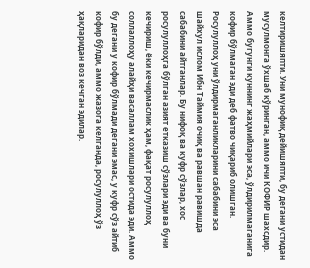келтиришяпти. Уни мунофиқ дейишяпти, бу дегани устидан мусулмонга ўхшаб кўринган, аммо ичи КОФИР шахсдир. Аммо бугунги куннинг жаҳмийлари эса, ўлдирилмаганига кофир бўлмаган эди деб фатво чиқариб олишган. Росулуллоҳ уни ўлдирмаганликларини сабабини эса шайхул ислом Ибн Таймия очиқ ва равшан равишда сабабини айтганлар. Бу нифоқ ва куфр сўзлар, хос росулуллоҳга бўлган азият етказиш сўзлари эди ва буни кечириш, ёки кечирмаслик ҳам, фақат росулуллоҳ соллаллоҳу алайҳи васаллам хохишлари остида эди. Аммо бу дегани у кофир бўлмади дегани эмас, у куфр сўз айтиб кофир бўлди, аммо жазога келганда, росулуллоҳ ўз ҳақларидан воз кечган эдилар.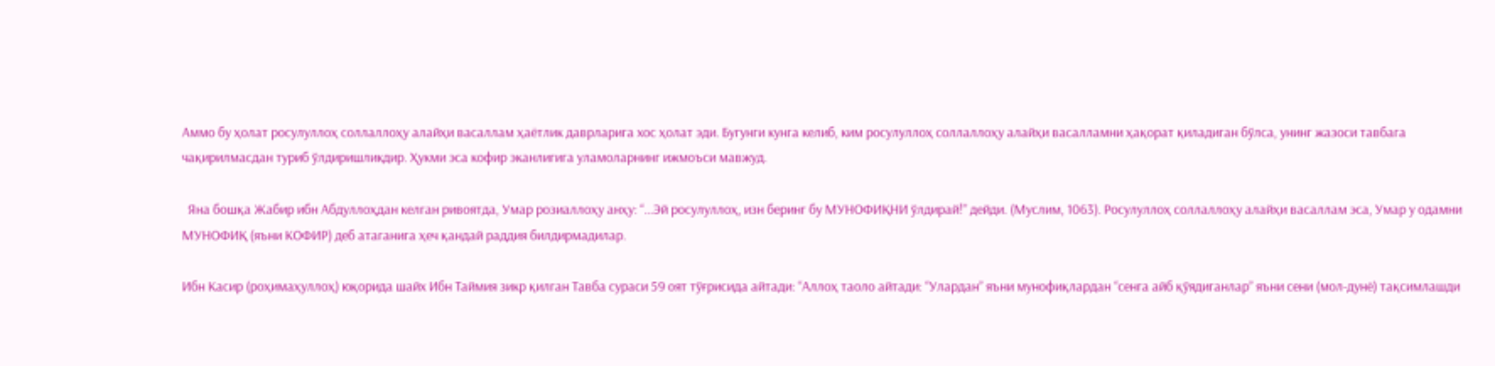Аммо бу ҳолат росулуллоҳ соллаллоҳу алайҳи васаллам ҳаётлик даврларига хос ҳолат эди. Бугунги кунга келиб, ким росулуллоҳ соллаллоҳу алайҳи васалламни ҳақорат қиладиган бўлса, унинг жазоси тавбага чақирилмасдан туриб ўлдиришликдир. Ҳукми эса кофир эканлигига уламоларнинг ижмоъси мавжуд.

  Яна бошқа Жабир ибн Абдуллоҳдан келган ривоятда, Умар розиаллоҳу анҳу: “…Эй росулуллоҳ, изн беринг бу МУНОФИҚНИ ўлдирай!” дейди. (Муслим, 1063). Росулуллоҳ соллаллоҳу алайҳи васаллам эса, Умар у одамни МУНОФИҚ (яъни КОФИР) деб атаганига ҳеч қандай раддия билдирмадилар.

Ибн Касир (роҳимаҳуллоҳ) юқорида шайх Ибн Таймия зикр қилган Тавба сураси 59 оят тўғрисида айтади: “Аллоҳ таоло айтади: “Улардан” яъни мунофиқлардан “сенга айб қўядиганлар” яъни сени (мол-дунё) тақсимлашди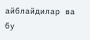айблайдилар ва бу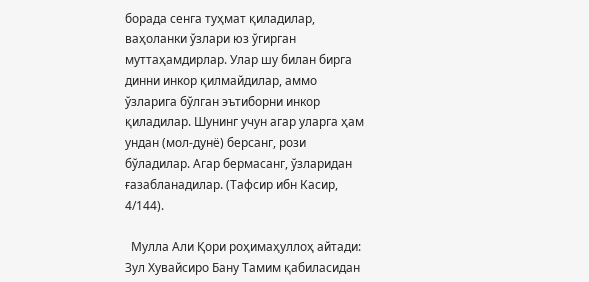борада сенга туҳмат қиладилар, ваҳоланки ўзлари юз ўгирган муттаҳамдирлар. Улар шу билан бирга динни инкор қилмайдилар, аммо ўзларига бўлган эътиборни инкор қиладилар. Шунинг учун агар уларга ҳам ундан (мол-дунё) берсанг, рози бўладилар. Агар бермасанг, ўзларидан ғазабланадилар. (Тафсир ибн Касир, 4/144).

  Мулла Али Қори роҳимаҳуллоҳ айтади: Зул Хувайсиро Бану Тамим қабиласидан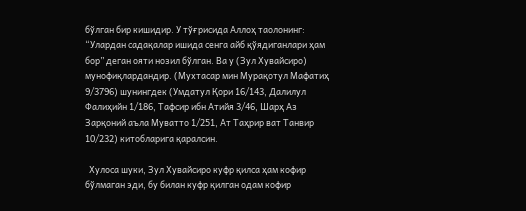бўлган бир кишидир. У тўғрисида Аллоҳ таолонинг: “Улардан садақалар ишида сенга айб қўядиганлари ҳам бор” деган ояти нозил бўлган. Ва у (Зул Хувайсиро) мунофиқлардандир. (Мухтасар мин Мурақотул Мафатиҳ 9/3796) шунингдек (Умдатул Қори 16/143, Далилул Фалиҳийн 1/186, Тафсир ибн Атийя 3/46, Шарҳ Аз Зарқоний аъла Муватто 1/251, Ат Таҳрир ват Танвир 10/232) китобларига қаралсин.

  Хулоса шуки, Зул Хувайсиро куфр қилса ҳам кофир бўлмаган эди, бу билан куфр қилган одам кофир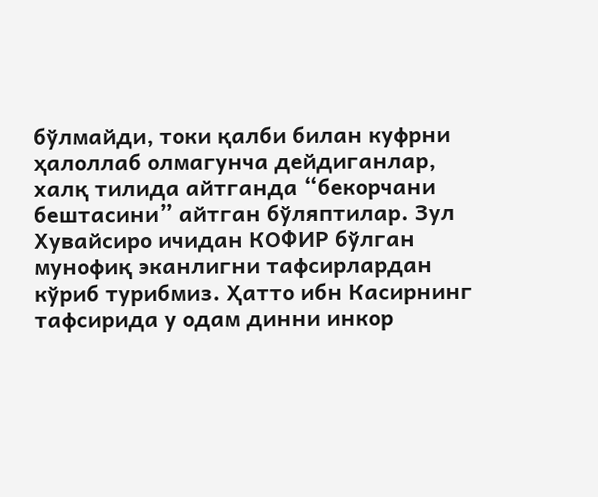бўлмайди, токи қалби билан куфрни ҳалоллаб олмагунча дейдиганлар, халқ тилида айтганда “бекорчани бештасини” айтган бўляптилар. Зул Хувайсиро ичидан КОФИР бўлган мунофиқ эканлигни тафсирлардан кўриб турибмиз. Ҳатто ибн Касирнинг тафсирида у одам динни инкор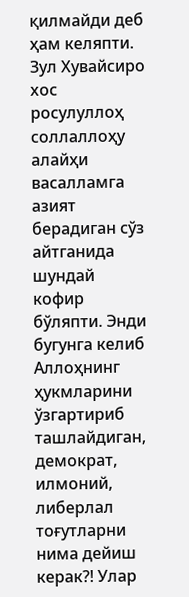қилмайди деб ҳам келяпти. Зул Хувайсиро хос росулуллоҳ соллаллоҳу алайҳи васалламга азият берадиган сўз айтганида шундай кофир бўляпти. Энди бугунга келиб Аллоҳнинг ҳукмларини ўзгартириб ташлайдиган, демократ, илмоний, либерлал тоғутларни нима дейиш керак?! Улар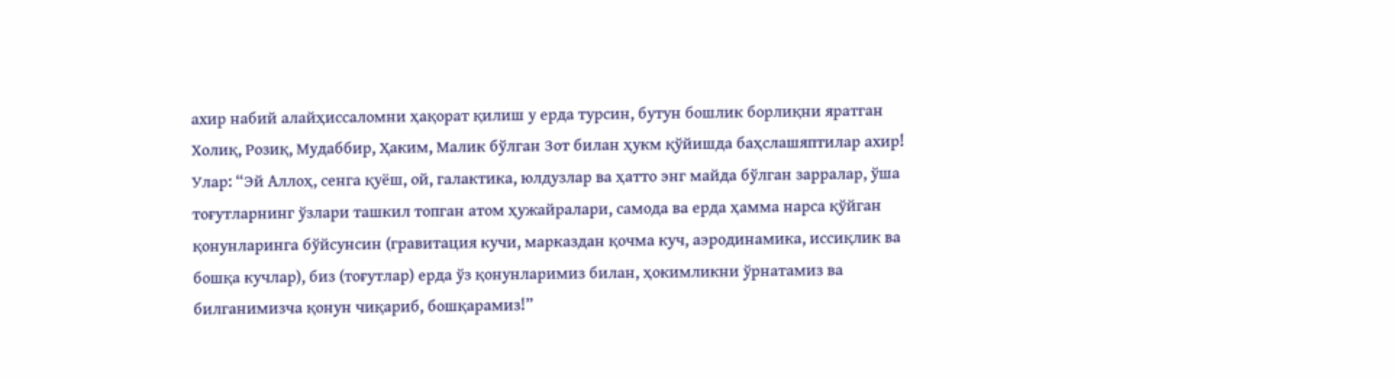ахир набий алайҳиссаломни ҳақорат қилиш у ерда турсин, бутун бошлик борлиқни яратган Холиқ, Розиқ, Мудаббир, Ҳаким, Малик бўлган Зот билан ҳукм қўйишда баҳслашяптилар ахир! Улар: “Эй Аллоҳ, сенга қуёш, ой, галактика, юлдузлар ва ҳатто энг майда бўлган зарралар, ўша тоғутларнинг ўзлари ташкил топган атом ҳужайралари, самода ва ерда ҳамма нарса қўйган қонунларинга бўйсунсин (гравитация кучи, марказдан қочма куч, аэродинамика, иссиқлик ва бошқа кучлар), биз (тоғутлар) ерда ўз қонунларимиз билан, ҳокимликни ўрнатамиз ва билганимизча қонун чиқариб, бошқарамиз!”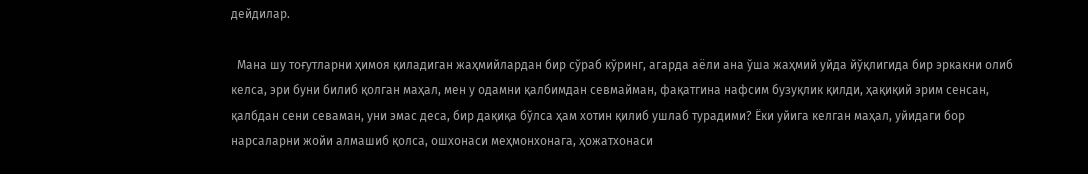дейдилар.

  Мана шу тоғутларни ҳимоя қиладиган жаҳмийлардан бир сўраб кўринг, агарда аёли ана ўша жаҳмий уйда йўқлигида бир эркакни олиб келса, эри буни билиб қолган маҳал, мен у одамни қалбимдан севмайман, фақатгина нафсим бузуқлик қилди, ҳақиқий эрим сенсан, қалбдан сени севаман, уни эмас деса, бир дақиқа бўлса ҳам хотин қилиб ушлаб турадими? Ёки уйига келган маҳал, уйидаги бор нарсаларни жойи алмашиб қолса, ошхонаси меҳмонхонага, ҳожатхонаси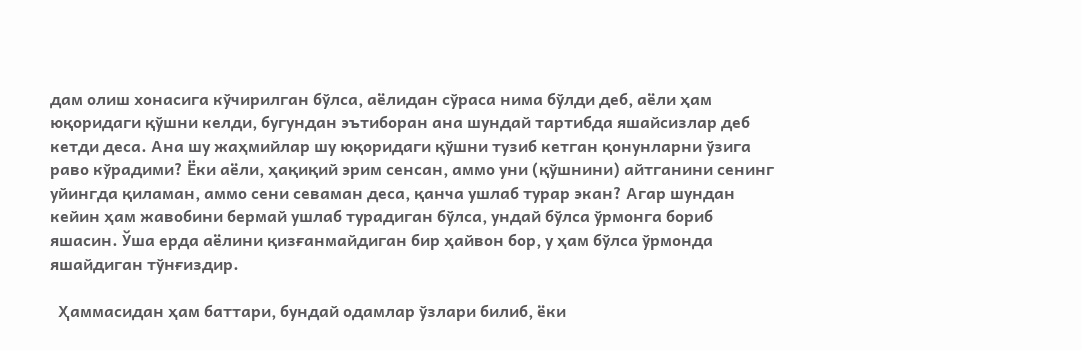дам олиш хонасига кўчирилган бўлса, аёлидан сўраса нима бўлди деб, аёли ҳам юқоридаги қўшни келди, бугундан эътиборан ана шундай тартибда яшайсизлар деб кетди деса. Ана шу жаҳмийлар шу юқоридаги қўшни тузиб кетган қонунларни ўзига раво кўрадими? Ёки аёли, ҳақиқий эрим сенсан, аммо уни (қўшнини) айтганини сенинг уйингда қиламан, аммо сени севаман деса, қанча ушлаб турар экан? Агар шундан кейин ҳам жавобини бермай ушлаб турадиган бўлса, ундай бўлса ўрмонга бориб яшасин. Ўша ерда аёлини қизғанмайдиган бир ҳайвон бор, у ҳам бўлса ўрмонда яшайдиган тўнғиздир.

  Ҳаммасидан ҳам баттари, бундай одамлар ўзлари билиб, ёки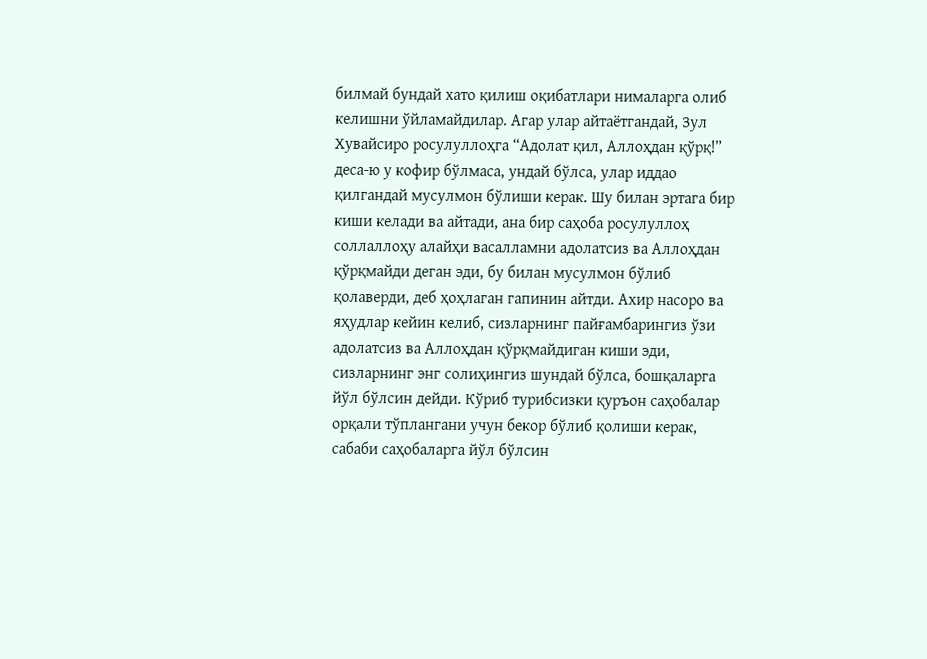билмай бундай хато қилиш оқибатлари нималарга олиб келишни ўйламайдилар. Агар улар айтаётгандай, Зул Хувайсиро росулуллоҳга “Адолат қил, Аллоҳдан қўрқ!” деса-ю у кофир бўлмаса, ундай бўлса, улар иддао қилгандай мусулмон бўлиши керак. Шу билан эртага бир киши келади ва айтади, ана бир саҳоба росулуллоҳ соллаллоҳу алайҳи васалламни адолатсиз ва Аллоҳдан қўрқмайди деган эди, бу билан мусулмон бўлиб қолаверди, деб ҳоҳлаган гапинин айтди. Ахир насоро ва яҳудлар кейин келиб, сизларнинг пайғамбарингиз ўзи адолатсиз ва Аллоҳдан қўрқмайдиган киши эди, сизларнинг энг солиҳингиз шундай бўлса, бошқаларга йўл бўлсин дейди. Кўриб турибсизки қуръон саҳобалар орқали тўплангани учун бекор бўлиб қолиши керак, сабаби саҳобаларга йўл бўлсин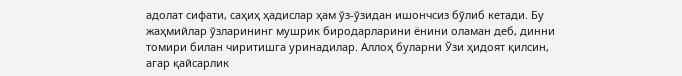адолат сифати, саҳиҳ ҳадислар ҳам ўз-ўзидан ишончсиз бўлиб кетади. Бу жаҳмийлар ўзларининг мушрик биродарларини ёнини оламан деб, динни томири билан чиритишга уринадилар. Аллоҳ буларни Ўзи ҳидоят қилсин, агар қайсарлик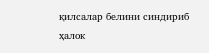қилсалар белини синдириб ҳалок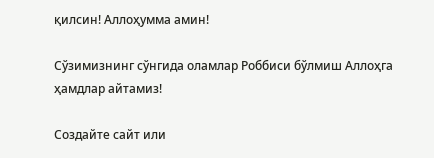қилсин! Аллоҳумма амин!

Сўзимизнинг сўнгида оламлар Роббиси бўлмиш Аллоҳга ҳамдлар айтамиз!

Создайте сайт или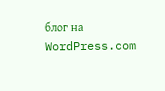блог на WordPress.com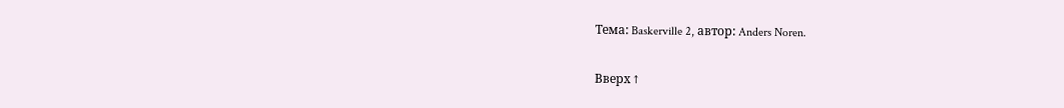Тема: Baskerville 2, автор: Anders Noren.

Вверх ↑